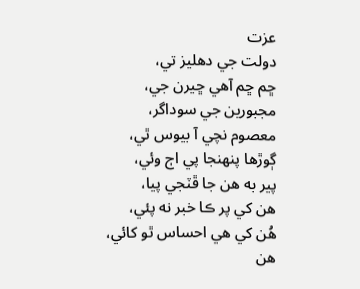عزت
دولت جي دهليز تي،
ڇم ڇم آهي ڇيرن جي،
مجبورين جي سوداگر،
معصوم نچي آ بيوس ٿي،
ڳوڙها پنهنجا پي اڄ وئي،
پير به هن جا ڦٽجي پيا،
هن کي پر ڪا خبر نه پئي،
هُن کي هي احساس ٿو کائي،
هن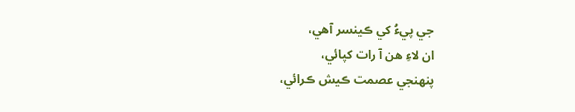جي پيءُ کي ڪينسر آهي،
ان لاءِ هن آ رات کپائي،
پنهنجي عصمت ڪيش ڪرائي،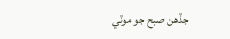جڏهن صبح جو موٽي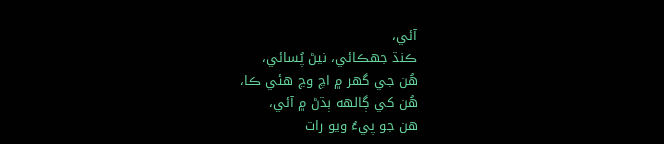آئي،
ڪنڌ جهڪائي، نيڻ پُسائي،
هُن جي گهر ۾ اچ وڃ هئي ڪا،
هُن کي ڳالهه ٻڌڻ ۾ آئي،
هن جو پيءُ ويو رات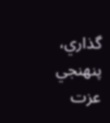گذاري،
پنهنجي عزت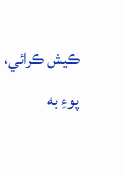ڪيش ڪرائي،
پوءِ به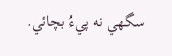سگهي نه پيءُ بچائي.